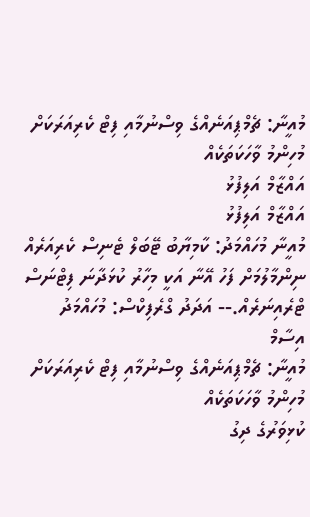މުއީނާ: ޗެމްޕިއަނެއްގެ ވިސްނުމާއި ފިޓް ކެރިއަރަކަށް މުހިންމު ވާހަކަތަކެއް
އައްޒާމް އަލިފުޅު
އައްޒާމް އަލިފުޅު
މުއީނާ މުހައްމަދު: ކާމިޔާބު ޓޭބަލް ޓެނިސް ކެރިއަރެއް ނިންމާލުމަށް ފަހު އޭނާ އަކީ މިހާރު ކުޅަދާނަ ފިޓްނަސް ޓްރެއިނަރެއް.-- އަދަދު ގްރެފިކްސް: މުހައްމަދު އިސާމް
މުއީނާ: ޗެމްޕިއަނެއްގެ ވިސްނުމާއި ފިޓް ކެރިއަރަކަށް މުހިންމު ވާހަކަތަކެއް
ކުޅިވަރުގެ ދިގު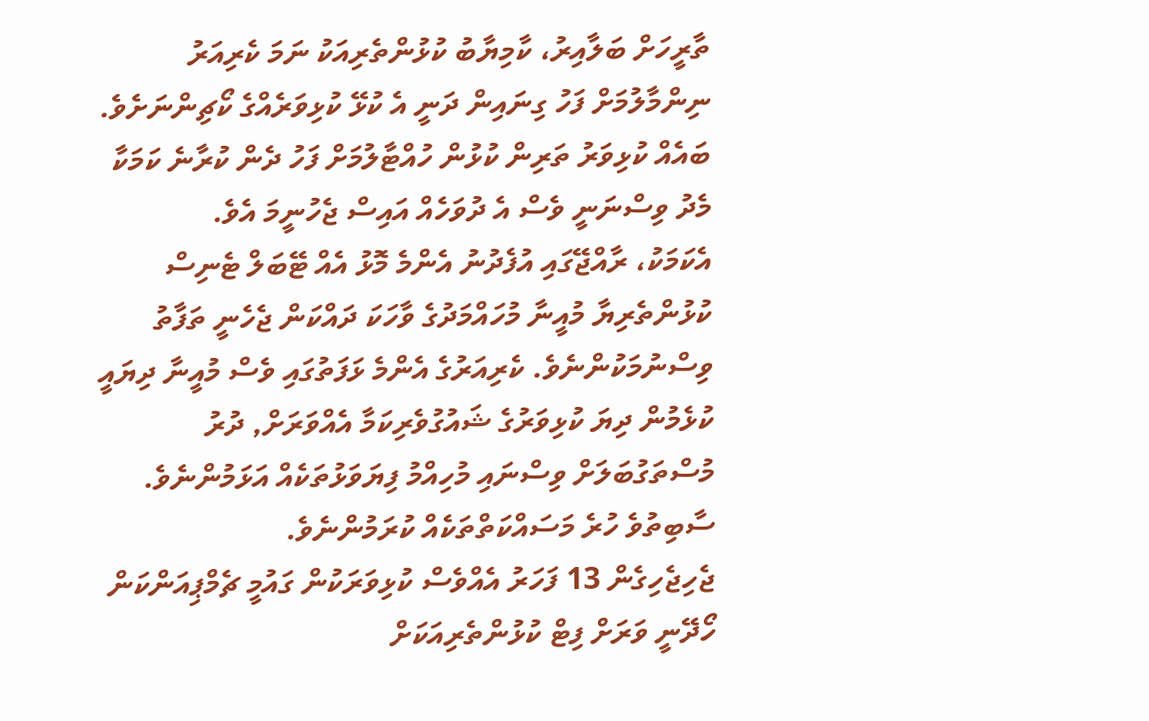ތާރީހަށް ބަލާއިރު، ކާމިޔާބު ކުޅުންތެރިއަކު ނަމަ ކެރިއަރު ނިންމާލުމަށް ފަހު ގިނައިން ދަނީ އެ ކުޅޭ ކުޅިވަރެއްގެ ކޯޗިންނަށެވެ. ބައެއް ކުޅިވަރު ތަރިން ކުޅުން ހުއްޓާލުމަށް ފަހު ދެން ކުރާނެ ކަމަކާ މެދު ވިސްނަނީ ވެސް އެ ދުވަހެއް އައިސް ޖެހުނީމަ އެވެ.
އެކަމަކު، ރާއްޖޭގައި އުފެދުނު އެންމެ މޮޅު އެއް ޓޭބަލް ޓެނިސް ކުޅުންތެރިޔާ މުއީނާ މުހައްމަދުގެ ވާހަކަ ދައްކަން ޖެހެނީ ތަފާތު ވިސްނުމަކުންނެވެ. ކެރިއަރުގެ އެންމެ ޅަފަތުގައި ވެސް މުއީނާ ދިޔައީ ކުޅެމުން ދިޔަ ކުޅިވަރުގެ ޝައުގުވެރިކަމާ އެއްވަރަށް, ދުރު މުސްތަގުބަލަށް ވިސްނައި މުހިއްމު ފިޔަވަޅުތަކެއް އަޅަމުންނެވެ. ސާބިތުވެ ހުރެ މަސައްކަތްތަކެއް ކުރަމުންނެވެ.
ޖެހިޖެހިގެން 13 ފަހަރު އެއްވެސް ކުޅިވަރަކުން ގައުމީ ޗެމްޕިއަންކަން ހޯދޭނީ ވަރަށް ފިޓް ކުޅުންތެރިއަކަށް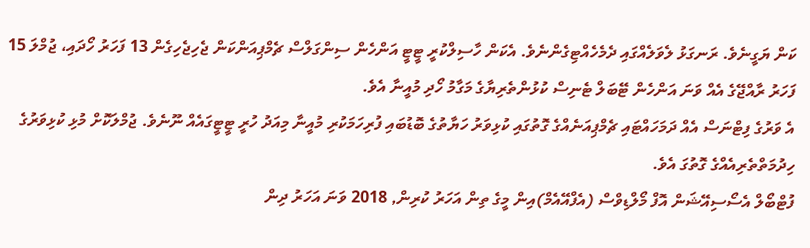ކަން ޔަގީނެވެ. ރަނގަޅު ލެވަލެއްގައި ދެމެހެއްޓިގެންނެވެ. އެކަން ހާސިލްކުރީ ޓީޓީ އަންހެން ސިންގަލްސް ޗެމްޕިއަންކަން ޖެހިޖެހިގެން 13 ފަހަރު ހޯދައި، ޖުމްލަ 15 ފަހަރު ރާއްޖޭގެ އެއް ވަނަ އަންހެން ޓޭބަލް ޓެނިސް ކުޅުންތެރިޔާގެ މަގާމު ހޯދި މުއީނާ އެވެ.
އެ ވަރުގެ ފިޓްނަސް އެއް ދަމަހައްޓައި ޗެމްޕިއަނެއްގެ ގޮތުގައި ކުޅިވަރު ހަޔާތުގެ ބޮޑުބައި ފުރިހަމަކުރި މުއީނާ މިއަދު ހުރީ ޓީޓީގައެއް ނޫނެވެ. ޖުމްލަކޮށް މުޅި ކުޅިވަރުގެ ހިދުމަތްތެރިއެއްގެ ގޮތުގަ އެވެ.
ފުޓްބޯލް އެސޯސިއޭޝަން އޮފް މޯލްޑިވްސް (އެފްއޭއެމް)އިން މީގެ ތިން އަހަރު ކުރިން, 2018 ވަނަ އަހަރު ދިން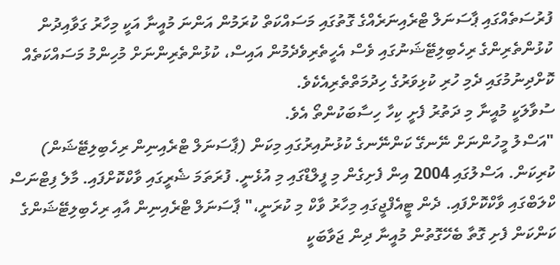ފުރުސަތެއްގައި ޕާސަނަލް ޓްރެއިނަރެއްގެ ގޮތުގައި މަސައްކަތް ކުރަމުން އަންނަ މުއީނާ އަކީ މިހާރު ގަވާއިދުން ކުޅުންތެރިންގެ ރިހެބިލިޓޭޝަނުގައި ވެސް އެހީތެރިވެދެމުން އައިސް، ކުޅުންތެރިންނަށް މުހިންމު މަސައްކަތެއް ކޮށްދިނުމުގައި ދެމި ހުރި ކުޅިވަރުގެ ހިދުމަތްތެރިއެކެވެ.
ސުވާލަކީ މުއީނާ މި ދަތުރު ފެށީ ކިހާ ހިސާބަކުންތޯ އެވެ.
"އަސްލު މީހުންނަށް ނޭނގޭ ކަންނޭނގެ ކުޅުނުއިރުގައި މިކަން (ޕާސަނަލް ޓްރެއިނިން ރިހެބިލިޓޭޝަން) ކުރިކަން. އަސްލުގައި 2004 އިން ފެށިގެން މި ފީލްޑްގައި މި އުޅެނީ. ފުރަތަމަ ޝެރީގައި ވާކްކޮށްފައި. މާލެ ފިޓްނަސް ކްލަބްގައި ވާކްކޮށްފައި. ދެން ޓީއެފްޖީގައި މިހާރު ވާކް މި ކުރަނީ،" ޕާސަނަލް ޓްރެއިނިން އާއި ރިހެބިލިޓޭޝަންގެ ކަންކަން ފެށި ގޮތާ ބެހޭގޮތުން މުއީނާ ދިން ޖަވާބަކީ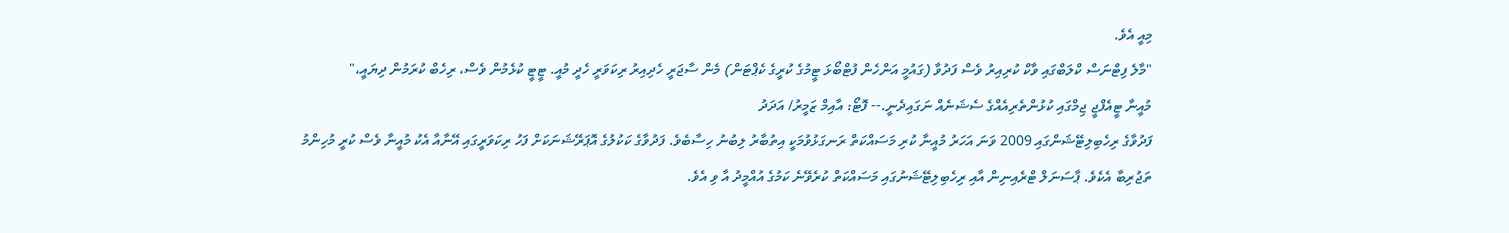މިއީ އެވެ.
"މާލެ ފިޓްނަސް ކްލަބްގައި ވާކް ކުރިއިރު ވެސް ފަދުވާ (ގައުމީ އަންހެން ފުޓްބޯޅަ ޓީމުގެ ކުރީގެ ކެޕްޓަން) މެން ސާޖަރީ ހެދިއިރު ރިކަވަރީ ހެދީ މުއީ. ޓީޓީ ކުޅެމުން ވެސް، ރިހެބް ކުރަމުން ދިޔައީ،"
މުއީނާ ޓީއެފްޖީ ޖިމްގައި ކުޅުންތެރިއެއްގެ ސެޝަނެއް ނަގައިދެނީ.-- ފޮޓޯ: އާއިމް ޒަމީރު/ އަދަދު
ފަދުވާގެ ރިހެބިލިޓޭޝަންގައި 2009 ވަނަ އަހަރު މުއީނާ ކުރި މަސައްކަތް ރަނގަޅުވުމަކީ އިތުބާރު ލިބުނު ހިސާބެވެ. ފަދުވާގެ ކަކުލުގެ އޮޕަރޭޝަނަކަށް ފަހު ރިކަވަރީގައި އޭނާއާ އެކު މުއީނާ ވެސް ކުރީ މުހިންމު ތަޖުރިބާ އެކެވެ. ޕާސަނަލް ޓްރެއިނިން އާއި ރިހެބިލިޓޭޝަނުގައި މަސައްކަތް ކުރެވޭނެ ކަމުގެ އުއްމީދު އާ ވި އެވެ.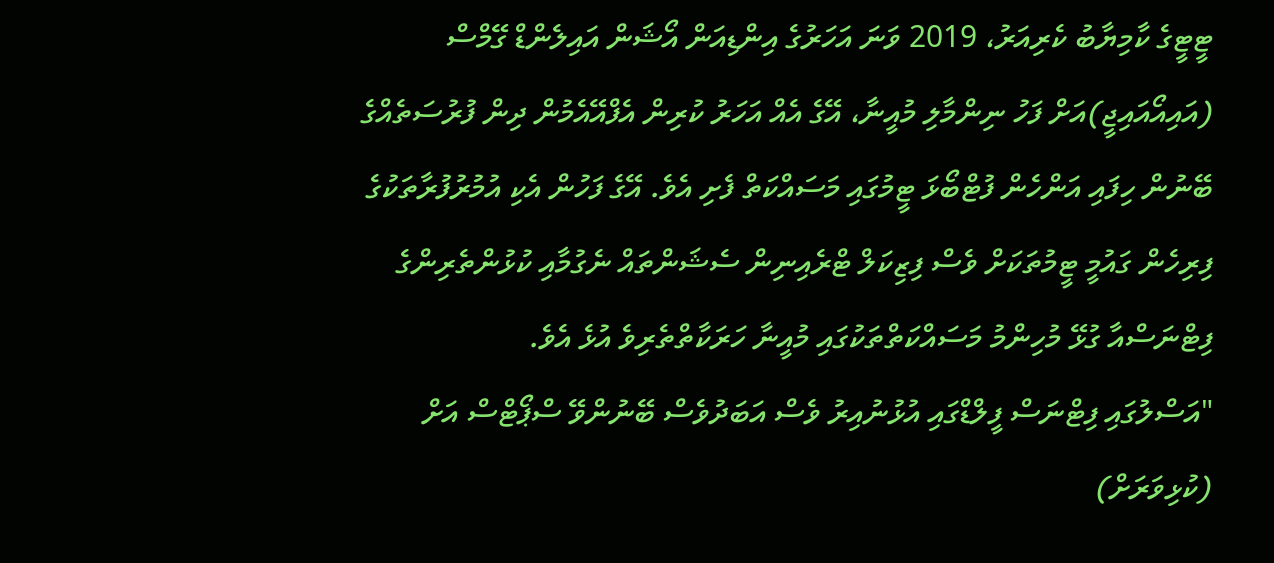ޓީޓީގެ ކާމިޔާބު ކެރިއަރު، 2019 ވަނަ އަހަރުގެ އިންޑިއަން އޯޝަން އައިލެންޑް ގޭމްސް (އައިއޯއައިޖީ)އަށް ފަހު ނިންމާލި މުއީނާ، އޭގެ އެއް އަހަރު ކުރިން އެފްއޭއެމުން ދިން ފުރުސަތެއްގެ ބޭނުން ހިފައި އަންހެން ފުޓްބޯޅަ ޓީމުގައި މަސައްކަތް ފެށި އެވެ. އޭގެ ފަހުން އެކި އުމުރުފުރާތަކުގެ ފިރިހެން ގައުމީ ޓީމުތަކަށް ވެސް ފިޒިކަލް ޓްރެއިނިން ސެޝަންތައް ނެގުމާއި ކުޅުންތެރިންގެ ފިޓްނަސްއާ ގުޅޭ މުހިންމު މަސައްކަތްތަކުގައި މުއީނާ ހަރަކާތްތެރިވެ އުޅެ އެވެ.
"އަސްލުގައި ފިޓްނަސް ފީލްޑްގައި އުޅުނުއިރު ވެސް އަބަދުވެސް ބޭނުންވޭ ސްޕޯޓްސް އަށް (ކުޅިވަރަށް)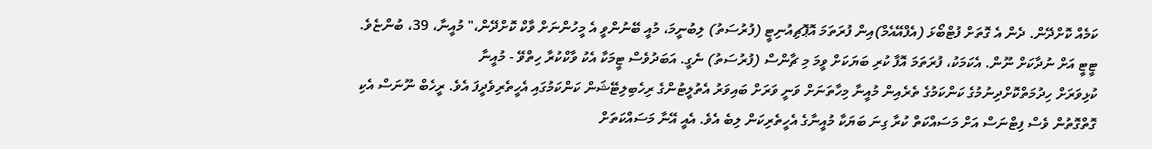ކަމެއް ކޮށްދޭން. ދެން އެ ގޮތަށް ފުޓްބޯޅަ (އެފްއޭއެމް)އިން ފުރަތަމަ އޮޕޮޗިއުނިޓީ (ފުރުސަތު) ލިބުނީމަ، މުއީ ބޭނުންވީ އެ މީހުންނަށް ވާކް ކޮށްދޭން،" މުއީނާ، 39، ބުންޏެވެ.
ޓީޓީ އަށް ނުދާކަށް ނޫން. އެކަމަކު، ފުރަތަމަ އޮފާ ކުރި ބަޔަކަށް ވީމަ މި ޗާންސް (ފުރުސަތު) ނެގީ. އަބަދުވެސް ޓީމަކާ އެކު ވާކްކުރާ ހިތްވޭ - މުއީނާ
ކުޅިވަރަށް ހިދުމަތްކޮށްދިނުމުގެ ކަންކަމުގެ ތެރެއިން މުއީނާ މިހާތަނަށް ވަނީ ވަރަށް ބައިވަރު އެތުލީޓުންގެ ރިހެބިލިޓޭޝަން ކަންކަމުގައި އެހީތެރިވެދީފަ އެވެ. ރީހެބް ނޫނަސް އެކި ގޮތްގޮތުން ވެސް ފިޓްނަސް އަށް މަސައްކަތް ކުރާ ގިނަ ބަޔަކާ މުއީނާގެ އެހީތެރިކަން ލިބެ އެވެ. އެއީ އޭނާ މަސައްކަތަށް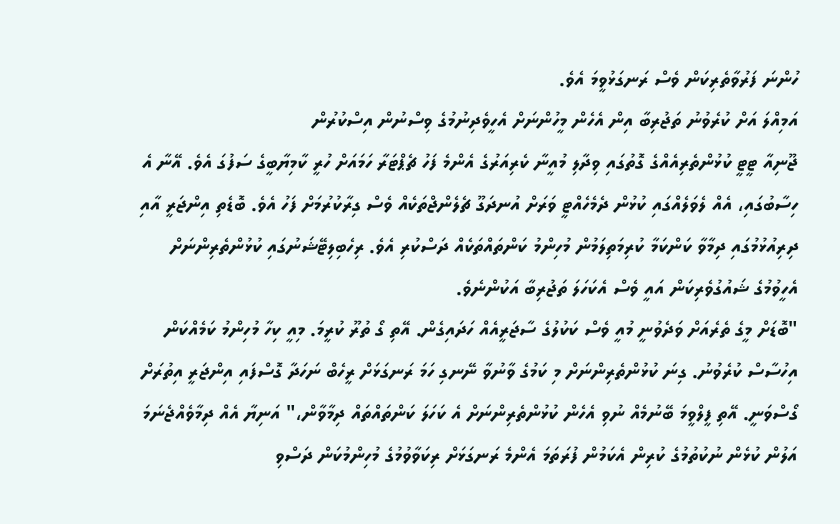ހުންނަ ފަރުވާތެރިކަން ވެސް ރަނގަޅުވީމަ އެވެ.
އަމިއްލަ އަށް ކުރެވުނު ތަޖުރިބާ އިން އެހެން މީހުންނަށް އެހީވެދިނުމުގެ ވިސްނުން އިސްކުރުން
ޖޫނިއާ ޓީޓީ ކުޅުންތެރިއެއްގެ ގޮތުގައި ވިދާލި މުއީނާ ކެރިއަރުގެ އެންމެ ފަހު ޗެޕްޓަރާ ހަމައަށް ހުރީ ކާމިޔާބީގެ ސަފުގަ އެވެ. އޭނާ އެ ހިސާބުގައި، އެއް ލެވަލެއްގައި ކުޅުން ދެމެހެއްޓީ ވަރަށް އުނދަގޫ ޗެލެންޖްތަކެއް ވެސް ގިރާކުރުމަށް ފަހު އެވެ. ބޮޑެތި އިންޖަރީ އާއި ދިރިއުޅުމުގައި ދިމާވާ ކަންކަމާ ކުރިމަތިލަމުން މުހިންމު ކަންތައްތަކެއް ދަސްކުރި އެވެ. ރިހެބިލިޓޭޝަނުގައި ކުޅުންތެރިންނަށް އެހީވުމުގެ ޝައުގުވެރިކަން އައީ ވެސް އެކަހަލަ ތަޖުރިބާ އަކުންނެވެ.
"ބޮޑަށް މީގެ ތެރެއަށް ވަދެވުނީ މުއީ ވެސް ކަކުލުގެ ސާޖަރީއެއް ހަދައިގެން. އޭތި ގޯ ތުރޫ ކުރީމަ. މިއީ ކިހާ މުހިންމު ކަމެއްކަން އިހުސާސް ކުރެވުނު. ގިނަ ކުޅުންތެރިންނަށް މި ކަމުގެ ވާނުވާ ނޭނގި ހަމަ ރަނގަޅަށް ރީހެބް ނަހަދާ ގޮސްފައި އިންޖަރީ އިތުރަށް ގޯސްވަނީ. އޭތި ފީލްވީމަ ބޭނުމެއް ނުވި އެހެން ކުޅުންތެރިންނަށް އެ ކަހަލަ ކަންތައްތައް ދިމާވާން،" އަނިޔާ އެއް ދިމާވެއްޖެނަމަ އަލުން ކުޅެން ނުކުތުމުގެ ކުރިން އެކަމުން ފުރަތަމަ އެންމެ ރަނގަޅަށް ރިކަވާވުމުގެ މުހިންމުކަން ދަސްވި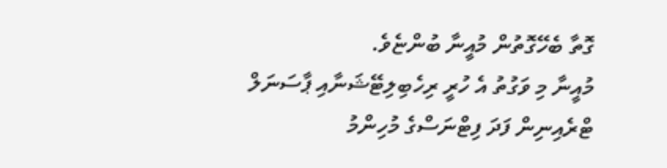ގޮތާ ބެހޭގޮތުން މުއީނާ ބުންޏެވެ.
މުއީނާ މި ވަގުތު އެ ހުރީ ރިހެބިލިޓޭޝަނާއި ޕާސަނަލް ޓްރެއިނިން ފަދަ ފިޓްނަސްގެ މުހިންމު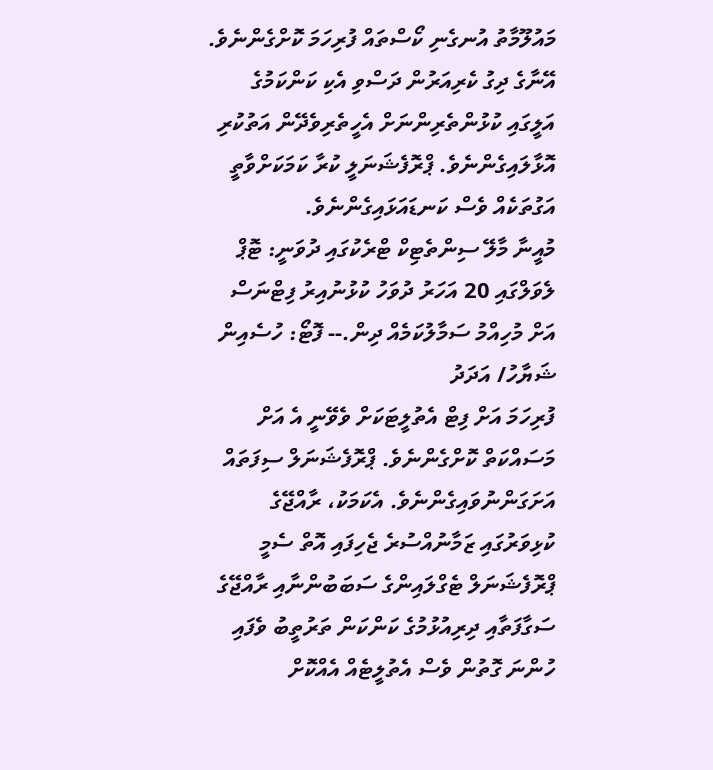މައުލޫމާތު އުނގެނި ކޯސްތައް ފުރިހަމަ ކޮށްގެންނެވެ. އޭނާގެ ދިގު ކެރިއަރުން ދަސްވި އެކި ކަންކަމުގެ އަލީގައި ކުޅުންތެރިންނަށް އެހީތެރިވެދޭން އަތުކުރި އޮޅާލައިގެންނެވެ. ޕްރޮފެޝަނަލީ ކުރާ ކަމަކަށްވާތީ އަގުތަކެއް ވެސް ކަނޑައަޅައިގެންނެވެ.
މުއީނާ މާލޭ ސިންތެޓިކް ޓްރެކުގައި ދުވަނީ: ޓޮޕް ލެވަލްގައި 20 އަހަރު ދުވަހު ކުޅުނުއިރު ފިޓްނަސް އަށް މުހިއްމު ސަމާލުކަމެއް ދިން.-- ފޮޓޯ: ހުސެއިން ޝަޔާހު/ އަދަދު
ފުރިހަމަ އަށް ފިޓް އެތުލީޓަކަށް ވެވޭނީ އެ އަށް މަސައްކަތް ކޮށްގެންނެވެ. ޕްރޮފެޝަނަލް ސިފަތައް އަށަގަންނުވައިގެންނެވެ. އެކަމަކު، ރާއްޖޭގެ ކުޅިވަރުގައި ޒަމާނުއްސުރެ ޖެހިފައި އޮތް ސެމީ ޕްރޮފެޝަނަލް ޓެގްލައިންގެ ސަބަބުންނާއި ރާއްޖޭގެ ސަގާފަތާއި ދިރިއުޅުމުގެ ކަންކަން ތަރުތީބު ވެފައި ހުންނަ ގޮތުން ވެސް އެތުލީޓެއް އެއްކޮށް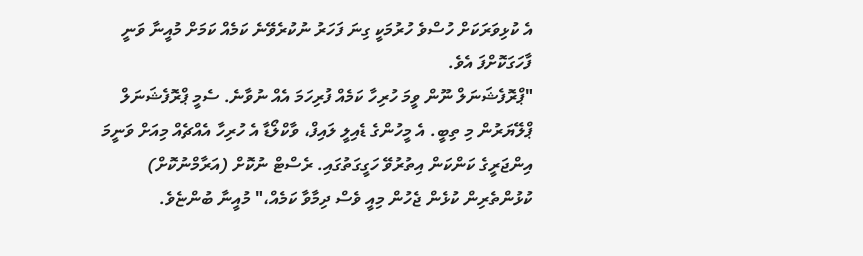އެ ކުޅިވަރަކަށް ހުސްވެ ހުރުމަކީ ގިނަ ފަހަރު ނުކުރެވޭނެ ކަމެއް ކަމަށް މުއީނާ ވަނީ ފާހަގަކޮށްފަ އެވެ.
"ޕްރޮފެޝަނަލް ނޫން ވީމަ ހުރިހާ ކަމެއް ފުރިހަމަ އެއް ނުވާނެ. ސެމީ ޕްރޮފެޝަނަލް ޕްލޭޔަރުން މި ތިބީ. އެ މީހުންގެ ޑެއިލީ ލައިފް، ވާކްލޯޑާ އެ ހުރިހާ އެއްޗެއް މިއަށް ވަނީމަ އިންޖަރީގެ ކަންކަން އިތުރުވޭ ހަގީގަތުގައި. ރެސްޓް ނުކޮށް (އަރާމްނުކޮށް) ކުޅުންތެރިން ކުޅެން ޖެހުން މިއީ ވެސް ދިމާވާ ކަމެއް،" މުއީނާ ބުންޏެވެ.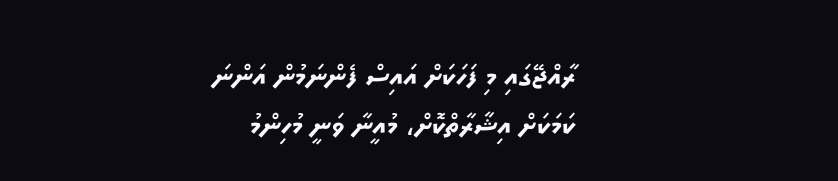ރާއްޖޭގައި މި ފަހަކަށް އައިސް ފެންނަމުން އަންނަ ކަމަކަށް އިޝާރާތްކޮށް، މުއީނާ ވަނީ މުހިންމު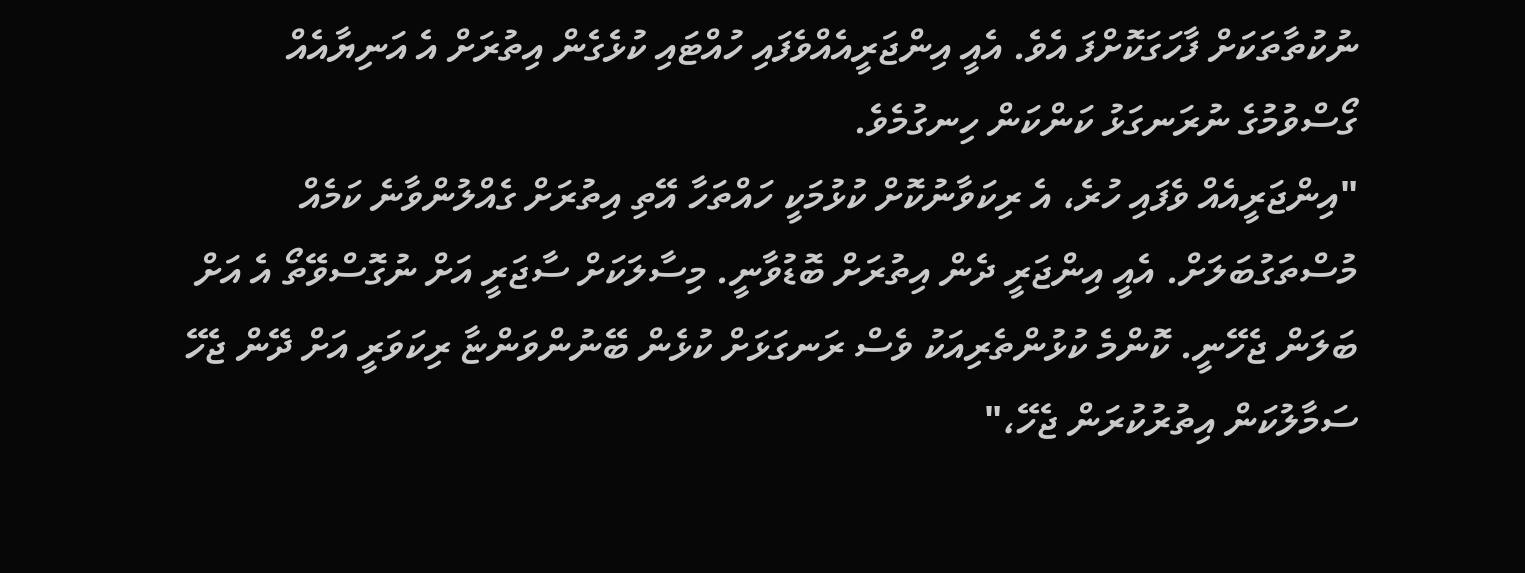ނުކުތާތަކަށް ފާހަގަކޮށްފަ އެވެ. އެއީ އިންޖަރީއެއްވެފައި ހުއްޓައި ކުޅެގެން އިތުރަށް އެ އަނިޔާއެއް ގޯސްވުމުގެ ނުރަނގަޅު ކަންކަން ހިނގުމެވެ.
"އިންޖަރީއެއް ވެފައި ހުރެ، އެ ރިކަވާނުކޮށް ކުޅުމަކީ ހައްތަހާ އޭތި އިތުރަށް ގެއްލުންވާނެ ކަމެއް މުސްތަގުބަލަށް. އެއީ އިންޖަރީ ދެން އިތުރަށް ބޮޑުވާނީ. މިސާލަކަށް ސާޖަރީ އަށް ނުގޮސްވޭތޯ އެ އަށް ބަލަން ޖެހޭނީ. ކޮންމެ ކުޅުންތެރިއަކު ވެސް ރަނގަޅަށް ކުޅެން ބޭނުންވަންޏާ ރިކަވަރީ އަށް ދޭން ޖެހޭ ސަމާލުކަން އިތުރުކުރަން ޖެހޭ،"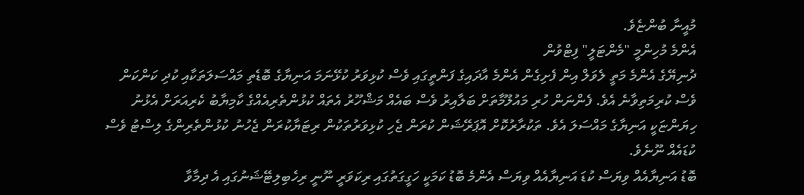މުއީނާ ބުންޏެވެ.
އެންމެ މުހިންމީ "މެންޓަލީ" ފިޓްވުން
ދުނިޔޭގެ އެންމެ މަތީ ލެވަލް އިން ފެށިގެން އެންމެ އާދައިގެ ފަންތީގައި ވެސް ކުޅިވަރު ކުޅޭނަމަ އަނިޔާގެ ބޮޑެތި މައްސަލަތަކާއި ކުދި ކަންކަން ވެސް ކުރިމަތިވާނެ އެވެ. ފެންނަން ހުރި މައުލޫމާތަށް ބަލާއިރު ވެސް ބައެއް މަޝްހޫރު އެތައް ކުޅުންތެރިއެއްގެ ކާމިޔާބު ކެރިއަރަށް އެޅުނު ހިޔަންޏަކީ އަނިޔާގެ މައްސަލަ އެވެ. ތަކުރާރުކޮށް އޮޕަރޭޝަން ކުރަން ޖެހި ކުޅިވަރުތަކުން ރިޓަޔާކުރަން ޖެހުނު ކުޅުންތެރިންގެ ލިސްޓު ވެސް ކުޑައެއް ނޫނެވެ.
ބޮޑު އަނިޔާއެއް ވިޔަސް ކުޑަ އަނިޔާއެއް ވިޔަސް އެންމެ ބޮޑު ކަމަކީ ހަގީގަތުގައި ރިކަވަރީ ނޫނީ ރިހެބިލިޓޭޝަނުގައި އެ ދިމާވާ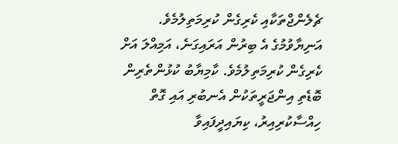ޗެލެންޖްތަކާއި ކެރިގެން ކުރިމަތިލުމެވެ. އަނިޔާވުމުގެ އެ ބިރުން އަރައިގަނެ، އަމިއްލަ އަށް ކެރިގެން ކުރިމަތިލުމެވެ. ކާމިޔާބު ކުޅުންތެރިން ބޮޑެތި އިންޖަރީތަކުން އެނބުރި އައި ގޮތް ހިއްސާކުރިއިރު، ކިޔައިދީފައިވާ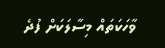ވާހަކަތައް މިސާލަކަށް ފުދެ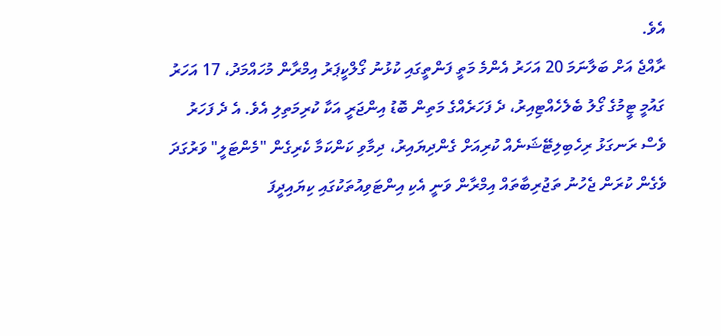އެވެ.
ރާއްޖެ އަށް ބަލާނަމަ 20 އަހަރު އެންމެ މަތީ ފަންތީގައި ކުޅުނު ގޯލްކީޕަރު އިމްރާން މުހައްމަދު، 17 އަހަރު ގައުމީ ޓީމުގެ ގޯލު ބެލެހެއްޓިއިރު، ދެ ފަހަރެއްގެ މަތިން ބޮޑު އިންޖަރީ އަކާ ކުރިމަތިލި އެވެ. އެ ދެ ފަހަރު ވެސް ރަނގަޅު ރިހެބިލިޓޭޝަނެއް ކުރިއަށް ގެންދިޔައިރު، ދިމާވި ކަންކަމާ ކެރިގެން "މެންޓަލީ" ވަރުގަދަ ވެގެން ކުރަން ޖެހުނު ތަޖުރިބާތައް އިމްރާން ވަނީ އެކި އިންޓަވިއުތަކުގައި ކިޔައިދީފަ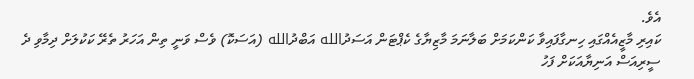އެވެ.
ކައިރި މާޒީއެއްގައި ހިނގާފައިވާ ކަންކަމަށް ބަލާނަމަ މާޒިޔާގެ ކެޕްޓަން އަސަދުالله އަބްދުالله (އަސަކޮ) ވެސް ވަނީ ތިން އަހަރު ތެރޭ ކަކުލަށް ދިމާވި ދެ ސީރިއަސް އަނިޔާއަކަށް ފަހު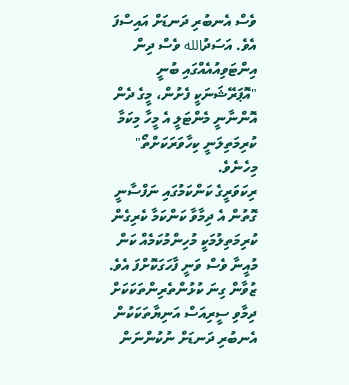ވެސް އެނބުރި ދަނޑަށް އައިސްފަ އެވެ. އަސަދުالله ވެސް ދިން އިންޓަވިއުއެއްގައި ބުނީ "އޮޕަރޭޝަނަކީ ފެށުން، މީގެ ދެން އޮންނާނީ މެންޓަލީ އެ މީހާ މިކަމާ ކުރިމަތިލަނީ ކިހާވަރަކަށްތޯ" މިހެނެވެ.
ރިކަވަރީގެ ކަންކަމުގައި ނަފްސާނީ ގޮތުން އެ ދިމާވާ ކަންކަމާ ކެރިގެން ކުރިމަތިލުމަކީ މުހިންމުކަމެއް ކަން މުއީނާ ވެސް ވަނީ ފާހަގަކޮށްފަ އެވެ. ޒުވާން ގިނަ ކުޅުންތެރިންތަކަކަށް ދިމާވި ސީރިއަސް އަނިޔާތަކަކުން އެނބުރި ދަނޑަށް ނުކުންނަން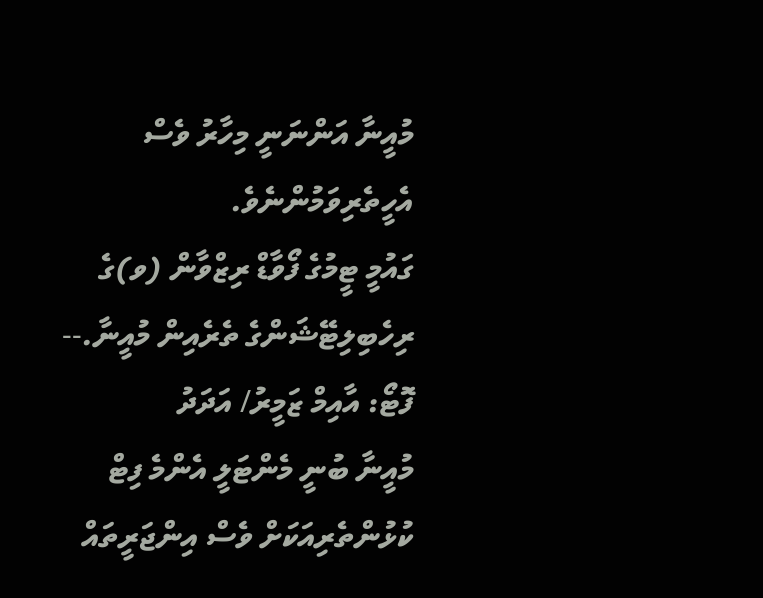މުއީނާ އަންނަނީ މިހާރު ވެސް އެހީތެރިވަމުންނެވެ.
ގައުމީ ޓީމުގެ ފޯވާޑް ރިޒްވާން (ވ)ގެ ރިހެބިލިޓޭޝަންގެ ތެރެއިން މުއީނާ.-- ފޮޓޯ: އާއިމް ޒަމީރު/ އަދަދު
މުއީނާ ބުނީ މެންޓަލީ އެންމެ ފިޓް ކުޅުންތެރިއަކަށް ވެސް އިންޖަރީތައް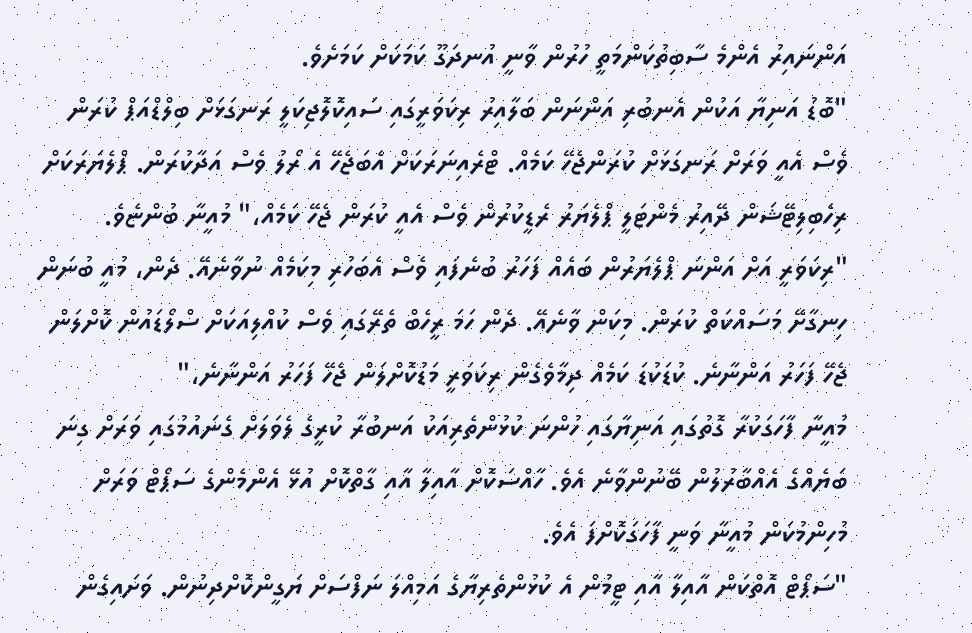އަންނައިރު އެންމެ ސާބިތުކަންމަތީ ހުރުން ވާނީ އުނދަގޫ ކަމަކަށް ކަމަށެވެ.
"ބޮޑު އަނިޔާ އަކުން އެނބުރި އަންނަން ބަލާއިރު ރިކަވަރީގައި ސައިކޮލޮޖިކަލީ ރަނގަޅަށް ބިލްޑްއަޕް ކުރަން ވެސް އެއީ ވަރަށް ރަނގަޅަށް ކުރަންޖެހޭ ކަމެއް. ޓްރެއިނަރަކަށް އެބަޖެހޭ އެ ރޯލު ވެސް އަދާކުރަން. ޕްލެޔަރަކަށް ރިހެބިލިޓޭޝަން ދޭއިރު މެންޓަލީ ޕްލެޔަރު ރެޑީކުރުން ވެސް އެއީ ކުރަން ޖެހޭ ކަމެއް،" މުއީނާ ބުންޏެވެ.
"ރިކަވަރީ އަށް އަންނަ ޕްލެޔަރުން ބައެއް ފަހަރު ބުނެފައި ވެސް އެބަހުރި މިކަމެއް ނުވާނެއޭ. ދެން، މުއީ ބުނަން ހިނގާށޭ މަސައްކަތް ކުރަން. މިކަން ވާނެއޭ. ދެން ހަމަ ރީހެބް ތެރޭގައި ވެސް ކުއްލިއަކަށް ސްލޯޑައުން ކޮށްލަން ޖެހޭ ފަހަރު އަންނާނެ. ކުޑަކުޑަ ކަމެއް ދިމާވެގެން ރިކަވަރީ މަޑުކޮށްލަން ޖެހޭ ފަހަރު އަންނާނެ،"
މުއީނާ ފާހަގަކުރާ ގޮތުގައި އަނިޔާގައި ހުންނަ ކުޅުންތެރިއަކު އަނބުރާ ކުރީގެ ލެވަލަށް ގެނައުމުގައި ވަރަށް ގިނަ ބަޔެއްގެ އެއްބާރުލުން ބޭނުންވާނެ އެވެ. ހާއްސަކޮށް އާއިލާ އާއި ގާތްކޮށް އުޅޭ އެންމެންގެ ސަޕޯޓް ވަރަށް މުހިންމުކަން މުއީނާ ވަނީ ފާހަގަކޮށްފަ އެވެ.
"ސަޕޯޓް އޮތްކަން އާއިލާ އާއި ޓީމުން އެ ކުޅުންތެރިޔާގެ އަމިއްލަ ނަފްސަށް ޔަގީންކޮށްދިނުން. ވަށައިގެން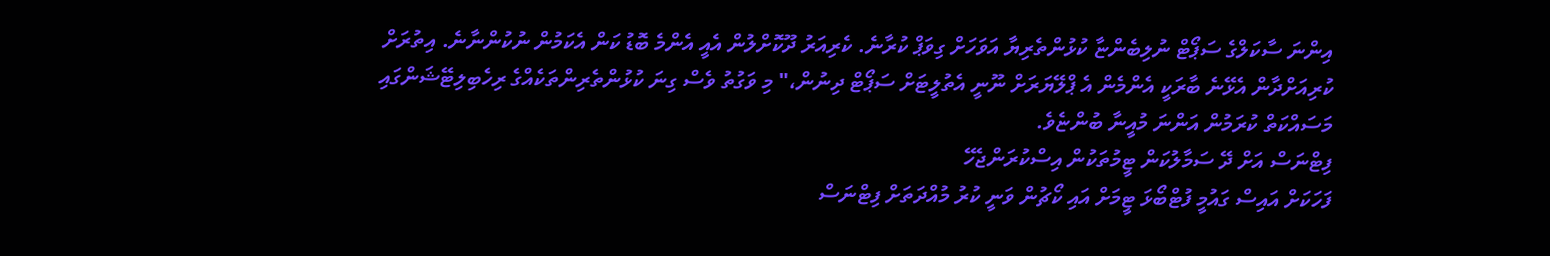އިންނަ ސާކަލްގެ ސަޕޯޓް ނުލިބެންޏާ ކުޅުންތެރިޔާ އަވަހަށް ގިވަޕް ކުރާނެ. ކެރިއަރު ދޫކޮށްލުން އެއީ އެންމެ ބޮޑު ކަން އެކަމުން ނުކުންނާނެ. އިތުރަށް ކުރިއަށްދާން އެޅޭނެ ބާރަކީ އެންމެން އެ ޕްލޭޔަރަށް ނޫނީ އެތުލީޓަށް ސަޕޯޓް ދިނުން،" މި ވަގުތު ވެސް ގިނަ ކުޅުންތެރިންތަކެއްގެ ރިހެބިލިޓޭޝަންގައި މަސައްކަތް ކުރަމުން އަންނަ މުއީނާ ބުންޏެވެ.
ފިޓްނަސް އަށް ދޭ ސަމާލުކަން ޓީމުތަކުން އިސްކުރަންޖެހޭ
ފަހަކަށް އައިސް ގައުމީ ފުޓްބޯޅަ ޓީމަށް އައި ކޯޗުން ވަނީ ކުރު މުއްދަތަށް ފިޓްނަސް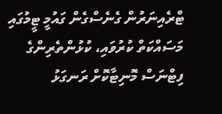ޓްރެއިނަރުން ގެނެސްގެން ގައުމީ ޓީމުގައި މަސައްކަތް ކުރުވައި، ކުޅުންތެރިންގެ ފިޓްނަސް މޮނިޓާކޮށް ރަނގަޅު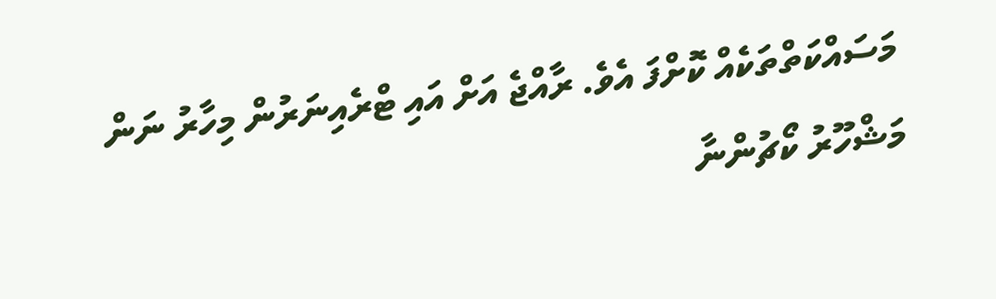މަސައްކަތްތަކެއް ކޮށްފަ އެވެ. ރާއްޖެ އަށް އައި ޓްރެއިނަރުން މިހާރު ނަން މަޝްހޫރު ކޯޗުންނާ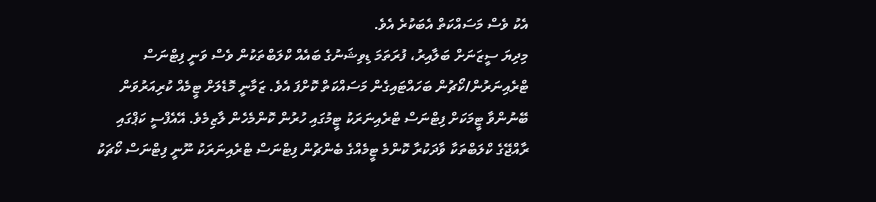އެކު ވެސް މަސައްކަތް އެބަކުރެ އެވެ.
މިދިޔަ ސީޒަނަށް ބަލާއިރު، ފުރަތަމަ ޑިވިޝަނުގެ ބައެއް ކްލަބްތަކުން ވެސް ވަނީ ފިޓްނަސް ޓްރެއިނަރުން/ކޯޗުން ބަހައްޓައިގެން މަސައްކަތް ކޮށްފަ އެވެ. ޒަމާނީ މޮޑެލަށް ޓީމެއް ކުރިއަރުވަން ބޭނުންވާ ޓީމަކަށް ފިޓްނަސް ޓްރެއިނަރަކު ޓީމުގައި ހުރުން ކޮންމެހެން ލާޒިމެވެ. އޭއެފްސީ ކަޕްގައި ރާއްޖޭގެ ކްލަބްތަކާ ވާދަކުރާ ކޮންމެ ޓީމެއްގެ ބެންޗުން ފިޓްނަސް ޓްރެއިނަރަކު ނޫނީ ފިޓްނަސް ކޯޗަކު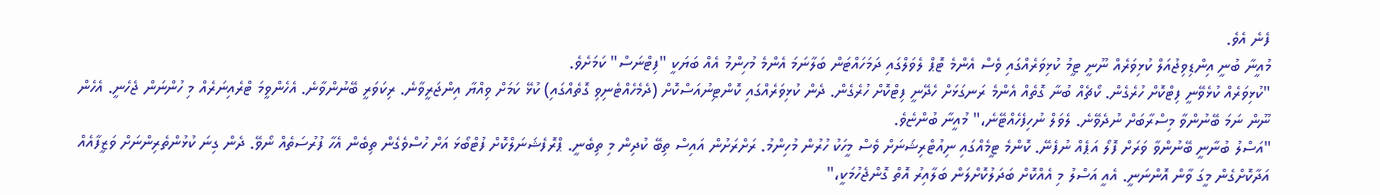ފެނެ އެވެ.
މުއީނާ ބުނީ އިންޑިވިޖުއަލް ކުޅިވަރެއް ނޫނީ ޓީމު ކުޅިވަރެއްގައި ވެސް އެންމެ ޓޮޕް ލެވަލްގައި ދަމަހައްޓަން ބަލާނަމަ އެންމެ މުހިންމު އެއް ބަޔަކީ "ފިޓްނަސް" ކަމަށެވެ.
"ކުޅިވަރެއް ކުޅެވޭނީ ފިޓްކޮށް ހުރެގެން. ކޯޗެއް ބުނާ ގޮތެއް އެންމެ ރަނގަޅަށް ހެދޭނީ ފިޓްކޮށް ހުރެގެން. ދެން ކުޅިވަރެއްގައި ކޮންޓިނުއަސްކޮށް (ދެމެހެއްޓެނިވި ގޮތެއްގައި) ކުޅޭ ކަމަށް ވިއްޔާ އިންޖަރީވާނެ. ރިކަވަރީ ބޭނުންވާނެ. އެހެންވީމަ ޓްރެއިނަރެއް މި ހުންނަން ޖެހެނީ. އެހެން ނޫން ނަމަ ބޭނުންވާ މިސްރާބަށް ނުދެވޭނެ. ލެވަލް ނުހިފެހެއްޓޭނެ،" މުއީނާ ބުންޏެވެ.
"އަސްލު ބުނާނީ ބޭނުންވާ ވަރަށް ފޮލޯ އަޕެއް ނުފެނޭ. ކޮންމެ ޓީމެއްގައި ނިއުޓްރިޝަނަށް ވެސް މީހަކު ހުރުން މުހިންމު. ރަށްރަށުން އައިސް ތިބޭ ކުދިން މި ތިބެނީ. ޕްރޮފެޝަނަލްކޮށް ފުޓްބޯޅަ އަށް ހުސްވެގެން ތިބެން އެހާ ފުރުސަތެއް ނޯވޭ. ދެން ގިނަ ކުޅުންތެރިންނަށް ވަޒީފާއެއް އަދާކޮށްގެން މީގަ ވާން އޮންނަނީ. އެއީ އަސްލު މި އެއްކޮށް ބަދަލުކޮށްލަން ބަލާއިރު އޮތް ގޮންޖެހުމަކީ،"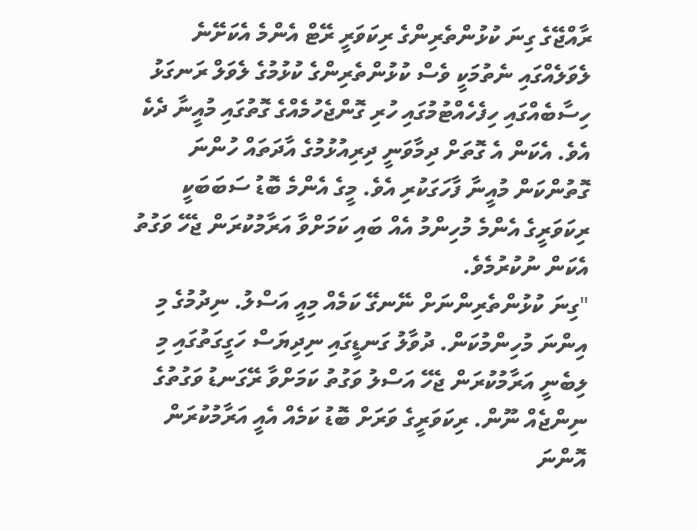ރާއްޖޭގެ ގިނަ ކުޅުންތެރިންގެ ރިކަވަރީ ރޭޓް އެންމެ އެކަށޭނެ ލެވަލެއްގައި ނެތުމަކީ ވެސް ކުޅުންތެރިންގެ ކުޅުމުގެ ލެވަލް ރަނގަޅު ހިސާބެއްގައި ހިފެހެއްޓުމުގައި ހުރި ގޮންޖެހުމެއްގެ ގޮތުގައި މުއީނާ ދެކެ އެވެ. އެކަން އެ ގޮތަށް ދިމާވަނީ ދިރިއުޅުމުގެ އާދަތައް ހުންނަ ގޮތުންކަން މުއީނާ ފާހަގަކުރި އެވެ. މީގެ އެންމެ ބޮޑު ސަބަބަކީ ރިކަވަރީގެ އެންމެ މުހިންމު އެއް ބައި ކަމަށްވާ އަރާމުކުރަން ޖެހޭ ވަގުތު އެކަން ނުކުރުމެވެ.
"ގިނަ ކުޅުންތެރިންނަށް ނޭނގޭ ކަމެއް މިއީ އަސްލު. ނިދުމުގެ މި އިންނަ މުހިންމުކަން. ދުވާލު ގަނޑީގައި ނިދިޔަސް ހަގީގަތުގައި މި ލިބެނީ އަރާމުކުރަން ޖެހޭ އަސްލު ވަގުތު ކަމަށްވާ ރޭގަނޑު ވަގުތުގެ ނިންޖެއް ނޫން. ރިކަވަރީގެ ވަރަށް ބޮޑު ކަމެއް އެއީ އަރާމުކުރަން އޮންނަ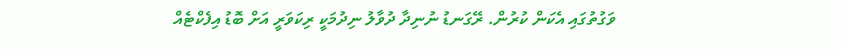ވަގުތުގައި އެކަން ކުރުން. ރޭގަނޑު ނުނިދާ ދުވާލު ނިދުމަކީ ރިކަވަރީ އަށް ބޮޑު އިފެކްޓެއް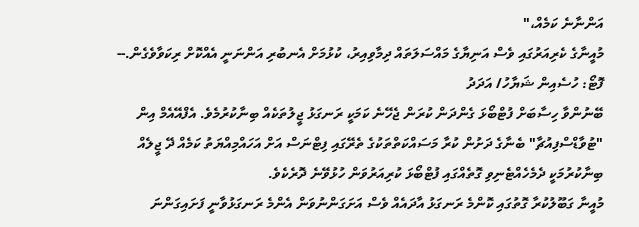އަންނާނެ ކަމެއް،"
މުއީނާގެ ކެރިއަރުގައި ވެސް އަނިޔާގެ މައްސަލަތައް ދިމާވިއިރު، ކުޅުމަށް އެނބުރި އަންނަނީ އެއްކޮށް ރިކަވާވެގެން.-- ފޮޓޯ: ހުސެއިން ޝަޔާހު/ އަދަދު
ބޭނުންވާ ހިސާބަށް ފުޓްބޯޅަ ގެންދަން ކުރަން ޖެހޭނެ ކަމަކީ ރަނގަޅު ޖީލުތަކެއް ބިނާކުރުމެވެ. އެފްއޭއެމް އިން "ޓުވާޑްސްފިއުޗާ" ބެނާގެ ދަށުން ކުރާ މަސައްކަތްތަކުގެ ތެރޭގައި ފިޓްނަސް އަށް އަހައްމިއްޔަތު ކަމެއް ދޭ ޖީލެއް ބިނާކުރުމަކީ ދެމެހެއްޓެނިވި ގޮތެއްގައި ފުޓްބޯޅަ ކުރިއަރުވަން ހުޅުވޭނެ ދޮރެކެވެ.
މުއީނާ ގަބޫލުކުރާ ގޮތުގައި ކޮންމެ ރަނގަޅު އާދައެއް ވެސް އަށަގަންނުވަން އެންމެ ރަނގަޅުވާނީ ފަށައިގަންނަ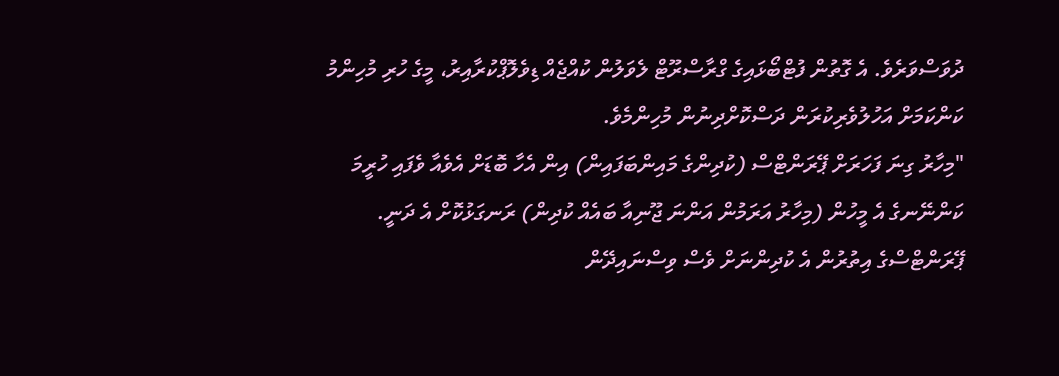ދުވަސްވަރެވެ. އެ ގޮތުން ފުޓްބޯޅައިގެ ގްރާސްރޫޓް ލެވަލުން ކުއްޖެއް ޑިވެލޮޕްކުރާއިރު، މީގެ ހުރި މުހިންމު ކަންކަމަށް އަހުލުވެރިކުރަން ދަސްކޮށްދިނުން މުހިންމެވެ.
"މިހާރު ގިނަ ފަހަރަށް ޕޭރަންޓްސް (ކުދިންގެ މައިންބަފައިން) އިން އެހާ ބޮޑަށް އެވެއާ ވެފައި ހުރީމަ ކަންނޭނގެ އެ މީހުން (މިހާރު އަރަމުން އަންނަ ޖޫނިއާ ބައެއް ކުދިން) ރަނގަޅުކޮށް އެ ދަނީ. ޕޭރަންޓްސްގެ އިތުރުން އެ ކުދިންނަށް ވެސް ވިސްނައިދޭން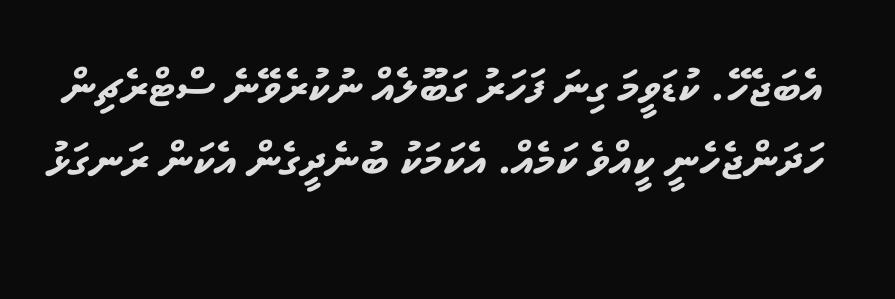އެބަޖެހޭ. ކުޑަވީމަ ގިނަ ފަހަރު ގަބޫލެއް ނުކުރެވޭނެ ސްޓްރެޗިން ހަދަންޖެހެނީ ކީއްވެ ކަމެއް. އެކަމަކު ބުނެދީގެން އެކަން ރަނގަޅު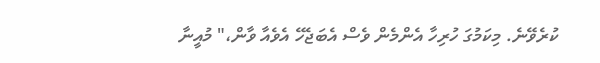ކުރެވޭނެ. މިކަމުގަ ހުރިހާ އެންމެން ވެސް އެބަޖެހޭ އެވެއާ ވާން،" މުއީނާ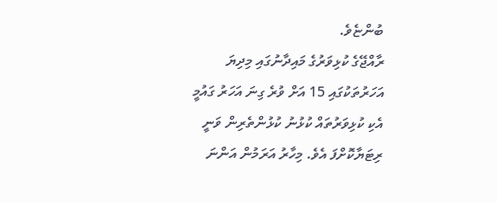ބުންޏެވެ.
ރާއްޖޭގެ ކުޅިވަރުގެ މައިދާނުގައި މިދިޔަ އަހަރުތަކުގައި 15 އަށް ވުރެ ގިނަ އަހަރު ގައުމީ އެކި ކުޅިވަރުތައް ކުޅުނު ކުޅުންތެރިން ވަނީ ރިޓަޔާކޮށްފަ އެވެ. މިހާރު އަރަމުން އަންނަ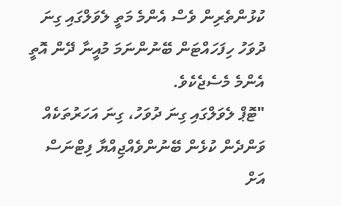ކުޅުންތެރިން ވެސް އެންމެ މަތީ ލެވަލްގައި ގިނަ ދުވަހު ހިފަހައްޓަން ބޭނުންނަމަ މުއީނާ ދޭން އޮތީ އެންމެ މެސެޖެކެވެ.
"ޓޮޕް ލެވަލްގައި ގިނަ ދުވަހު، ގިނަ އަހަރުތަކެއް ވަންދެން ކުޅެން ބޭނުންވެއްޖިއްޔާ ފިޓްނަސް އަށް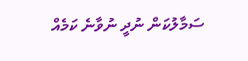ސަމާލުކަން ނުދީ ނުވާނެ ކަމެއް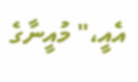އެއީ،" މުއީނާގެ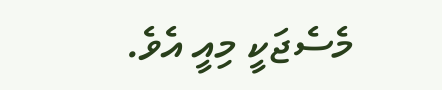މެސެޖަކީ މިއީ އެވެ.